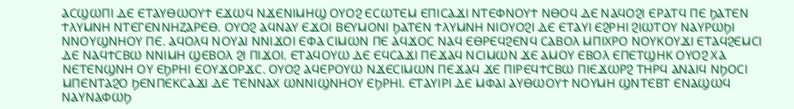ⲀⲤϢⲰⲠⲒ ⲆⲈ ⲈⲦⲀⲨⲐⲰⲞⲨϮ ⲈϪⲰϤ ⲚϪⲈⲚⲒⲘⲎϢ ⲞⲨⲞϨ ⲈⲤⲰⲦⲈⲘ ⲈⲠⲒⲤⲀϪⲒ ⲚⲦⲈⲪⲚⲞⲨϮ ⲚⲐⲞϤ ⲆⲈ ⲚⲀϤⲞϨⲒ ⲈⲢⲀⲦϤ ⲠⲈ ϦⲀⲦⲈⲚ ϮⲖⲨⲘⲚⲎ ⲚⲦⲈⲄⲈⲚⲚⲎⲌⲀⲢⲈⲐ. ⲞⲨⲞϨ ⲀϤⲚⲀⲨ ⲈϪⲞⲒ ⲂⲈⲨⲘⲞⲚⲒ ϦⲀⲦⲈⲚ ϮⲖⲨⲘⲚⲎ ⲚⲒⲞⲨⲞϨⲒ ⲆⲈ ⲈⲦⲀⲨⲒ ⲈϨⲢⲎⲒ ϨⲒⲰⲦⲞⲨ ⲚⲀⲨⲢⲰϦⲒ ⲚⲚⲞⲨϢⲚⲎⲞⲨ ⲠⲈ. ⲀϤⲞⲖϤ ⲚⲞⲨⲀⲒ ⲚⲚⲒϪⲞⲒ ⲈⲪⲀ ⲤⲒⲘⲰⲚ ⲠⲈ ⲀϤϪⲞⲤ ⲚⲀϤ ⲈⲐⲢⲈϤϨⲈⲚϤ ⲤⲀⲂⲞⲖ ⲘⲠⲒⲬⲢⲞ ⲚⲞⲨⲔⲞⲨϪⲒ ⲈⲦⲀϤϨⲈⲘⲤⲒ ⲆⲈ ⲚⲀϤϮⲤⲂⲰ ⲚⲚⲒⲘⲎ ϢⲈⲂⲞⲖ ϨⲒ ⲠⲒϪⲞⲒ. ⲈⲦⲀϤⲞⲨⲰ ⲆⲈ ⲈϤⲤⲀϪⲒ ⲠⲈϪⲀϤ ⲚⲤⲒⲘⲰⲚ ϪⲈ ⲀⲘⲞⲨ ⲈⲂⲞⲖ ⲈⲠⲈⲦϢⲎⲔ ⲞⲨⲞϨ ⲬⲀ ⲚⲈⲦⲈⲚϢⲚⲎ ⲞⲨ ⲈϦⲢⲎⲒ ⲈⲞⲨϪⲞⲢϪⲤ. ⲞⲨⲞϨ ⲀϤⲈⲢⲞⲨⲰ ⲚϪⲈⲤⲒⲘⲰⲚ ⲠⲈϪⲀϤ ϪⲈ ⲠⲒⲢⲈϤϮⲤⲂⲰ ⲠⲒⲈϪⲰⲢϨ ⲦⲎⲢϤ ⲀⲚⲀⲒϤ ⲚϦⲞⲤⲒ ⲘⲠⲈⲚⲦⲀϨⲞ ϦⲈⲚⲠⲈⲔⲤⲀϪⲒ ⲆⲈ ⲦⲈⲚⲚⲀⲬ ⲰⲚⲚⲒϢⲚⲎⲞⲨ ⲈϦⲢⲎⲒ. ⲈⲦⲀⲨⲒⲢⲒ ⲆⲈ ⲘⲪⲀⲒ ⲀⲨⲐⲰⲞⲨϮ ⲚⲞⲨⲘⲎ ϢⲚⲦⲈⲂⲦ ⲈⲚⲀϢⲰϤ ⲚⲀⲨⲚⲀⲪⲰϦ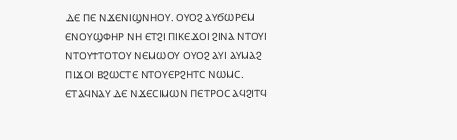ⲆⲈ ⲠⲈ ⲚϪⲈⲚⲒϢⲚⲎⲞⲨ. ⲞⲨⲞϨ ⲀⲨϬⲰⲢⲈⲘ ⲈⲚⲞⲨϢⲪⲎⲢ ⲚⲎ ⲈⲦϨⲒ ⲠⲒⲔⲈϪⲞⲒ ϨⲒⲚⲀ ⲚⲦⲞⲨⲒ ⲚⲦⲞⲨϮⲦⲞⲦⲞⲨ ⲚⲈⲘⲰⲞⲨ ⲞⲨⲞϨ ⲀⲨⲒ ⲀⲨⲘⲀϨ ⲠⲒϪⲞⲒ ⲂϨⲰⲤⲦⲈ ⲚⲦⲞⲨⲈⲢϨⲎⲦⲤ ⲚⲰⲘⲤ. ⲈⲦⲀϤⲚⲀⲨ ⲆⲈ ⲚϪⲈⲤⲒⲘⲰⲚ ⲠⲈⲦⲢⲞⲤ ⲀϤϨⲒⲦϤ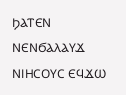ϦⲀⲦⲈⲚ ⲚⲈⲚϬⲀⲖⲀⲨϪ ⲚⲒⲎⲤⲞⲨⲤ ⲈϤϪⲰ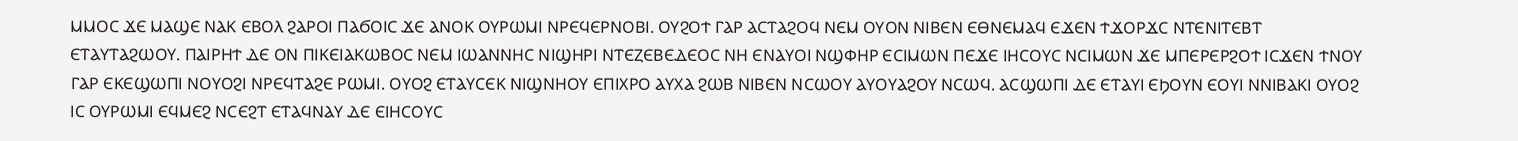ⲘⲘⲞⲤ ϪⲈ ⲘⲀϢⲈ ⲚⲀⲔ ⲈⲂⲞⲖ ϨⲀⲢⲞⲒ ⲠⲀϬⲞⲒⲤ ϪⲈ ⲀⲚⲞⲔ ⲞⲨⲢⲰⲘⲒ ⲚⲢⲈϤⲈⲢⲚⲞⲂⲒ. ⲞⲨϨⲞϮ ⲄⲀⲢ ⲀⲤⲦⲀϨⲞϤ ⲚⲈⲘ ⲞⲨⲞⲚ ⲚⲒⲂⲈⲚ ⲈⲐⲚⲈⲘⲀϤ ⲈϪⲈⲚ ϮϪⲞⲢϪⲤ ⲚⲦⲈⲚⲒⲦⲈⲂⲦ ⲈⲦⲀⲨⲦⲀϨⲰⲞⲨ. ⲠⲀⲒⲢⲎϮ ⲆⲈ ⲞⲚ ⲠⲒⲔⲈⲒⲀⲔⲰⲂⲞⲤ ⲚⲈⲘ ⲒⲰⲀⲚⲚⲎⲤ ⲚⲒϢⲎⲢⲒ ⲚⲦⲈⲌⲈⲂⲈⲆⲈⲞⲤ ⲚⲎ ⲈⲚⲀⲨⲞⲒ ⲚϢⲪⲎⲢ ⲈⲤⲒⲘⲰⲚ ⲠⲈϪⲈ ⲒⲎⲤⲞⲨⲤ ⲚⲤⲒⲘⲰⲚ ϪⲈ ⲘⲠⲈⲢⲈⲢϨⲞϮ ⲒⲤϪⲈⲚ ϮⲚⲞⲨ ⲄⲀⲢ ⲈⲔⲈϢⲰⲠⲒ ⲚⲞⲨⲞϨⲒ ⲚⲢⲈϤⲦⲀϨⲈ ⲢⲰⲘⲒ. ⲞⲨⲞϨ ⲈⲦⲀⲨⲤⲈⲔ ⲚⲒϢⲚⲎⲞⲨ ⲈⲠⲒⲬⲢⲞ ⲀⲨⲬⲀ ϨⲰⲂ ⲚⲒⲂⲈⲚ ⲚⲤⲰⲞⲨ ⲀⲨⲞⲨⲀϨⲞⲨ ⲚⲤⲰϤ. ⲀⲤϢⲰⲠⲒ ⲆⲈ ⲈⲦⲀⲨⲒ ⲈϦⲞⲨⲚ ⲈⲞⲨⲒ ⲚⲚⲒⲂⲀⲔⲒ ⲞⲨⲞϨ ⲒⲤ ⲞⲨⲢⲰⲘⲒ ⲈϤⲘⲈϨ ⲚⲤⲈϨⲦ ⲈⲦⲀϤⲚⲀⲨ ⲆⲈ ⲈⲒⲎⲤⲞⲨⲤ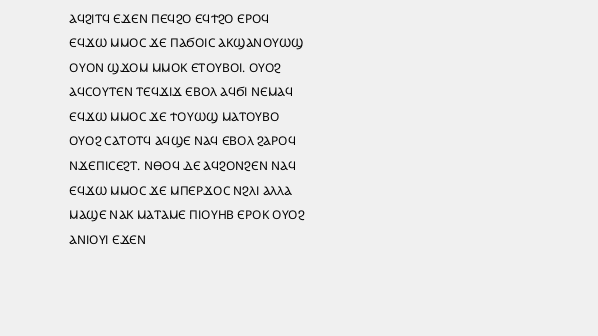ⲀϤϨⲒⲦϤ ⲈϪⲈⲚ ⲠⲈϤϨⲞ ⲈϤϮϨⲞ ⲈⲢⲞϤ ⲈϤϪⲰ ⲘⲘⲞⲤ ϪⲈ ⲠⲀϬⲞⲒⲤ ⲀⲔϢⲀⲚⲞⲨⲰϢ ⲞⲨⲞⲚ ϢϪⲞⲘ ⲘⲘⲞⲔ ⲈⲦⲞⲨⲂⲞⲒ. ⲞⲨⲞϨ ⲀϤⲤⲞⲨⲦⲈⲚ ⲦⲈϤϪⲒϪ ⲈⲂⲞⲖ ⲀϤϬⲒ ⲚⲈⲘⲀϤ ⲈϤϪⲰ ⲘⲘⲞⲤ ϪⲈ ϮⲞⲨⲰϢ ⲘⲀⲦⲞⲨⲂⲞ ⲞⲨⲞϨ ⲤⲀⲦⲞⲦϤ ⲀϤϢⲈ ⲚⲀϤ ⲈⲂⲞⲖ ϨⲀⲢⲞϤ ⲚϪⲈⲠⲒⲤⲈϨⲦ. ⲚⲐⲞϤ ⲆⲈ ⲀϤϨⲞⲚϨⲈⲚ ⲚⲀϤ ⲈϤϪⲰ ⲘⲘⲞⲤ ϪⲈ ⲘⲠⲈⲢϪⲞⲤ ⲚϨⲖⲒ ⲀⲖⲖⲀ ⲘⲀϢⲈ ⲚⲀⲔ ⲘⲀⲦⲀⲘⲈ ⲠⲒⲞⲨⲎⲂ ⲈⲢⲞⲔ ⲞⲨⲞϨ ⲀⲚⲒⲞⲨⲒ ⲈϪⲈⲚ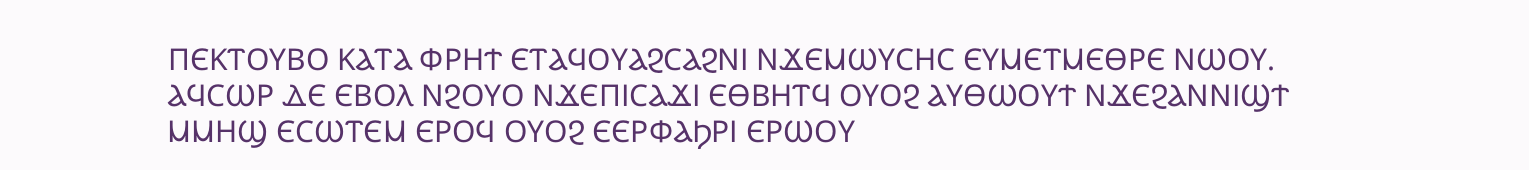ⲠⲈⲔⲦⲞⲨⲂⲞ ⲔⲀⲦⲀ ⲪⲢⲎϮ ⲈⲦⲀϤⲞⲨⲀϨⲤⲀϨⲚⲒ ⲚϪⲈⲘⲰⲨⲤⲎⲤ ⲈⲨⲘⲈⲦⲘⲈⲐⲢⲈ ⲚⲰⲞⲨ. ⲀϤⲤⲰⲢ ⲆⲈ ⲈⲂⲞⲖ ⲚϨⲞⲨⲞ ⲚϪⲈⲠⲒⲤⲀϪⲒ ⲈⲐⲂⲎⲦϤ ⲞⲨⲞϨ ⲀⲨⲐⲰⲞⲨϮ ⲚϪⲈϨⲀⲚⲚⲒϢϮ ⲘⲘⲎϢ ⲈⲤⲰⲦⲈⲘ ⲈⲢⲞϤ ⲞⲨⲞϨ ⲈⲈⲢⲪⲀϦⲢⲒ ⲈⲢⲰⲞⲨ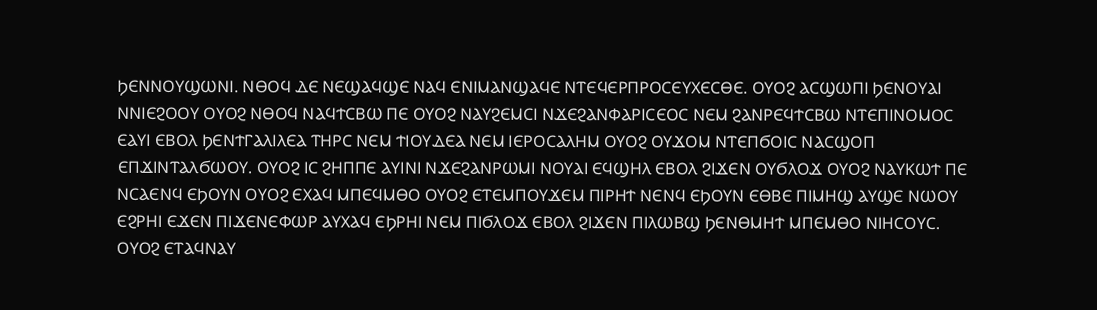ϦⲈⲚⲚⲞⲨϢⲰⲚⲒ. ⲚⲐⲞϤ ⲆⲈ ⲚⲈϢⲀϤϢⲈ ⲚⲀϤ ⲈⲚⲒⲘⲀⲚϢⲀϤⲈ ⲚⲦⲈϤⲈⲢⲠⲢⲞⲤⲈⲨⲬⲈⲤⲐⲈ. ⲞⲨⲞϨ ⲀⲤϢⲰⲠⲒ ϦⲈⲚⲞⲨⲀⲒ ⲚⲚⲒⲈϨⲞⲞⲨ ⲞⲨⲞϨ ⲚⲐⲞϤ ⲚⲀϤϮⲤⲂⲰ ⲠⲈ ⲞⲨⲞϨ ⲚⲀⲨϨⲈⲘⲤⲒ ⲚϪⲈϨⲀⲚⲪⲀⲢⲒⲤⲈⲞⲤ ⲚⲈⲘ ϨⲀⲚⲢⲈϤϮⲤⲂⲰ ⲚⲦⲈⲠⲒⲚⲞⲘⲞⲤ ⲈⲀⲨⲒ ⲈⲂⲞⲖ ϦⲈⲚϮⲄⲀⲖⲒⲖⲈⲀ ⲦⲎⲢⲤ ⲚⲈⲘ ϮⲒⲞⲨⲆⲈⲀ ⲚⲈⲘ ⲒⲈⲢⲞⲤⲀⲖⲎⲘ ⲞⲨⲞϨ ⲞⲨϪⲞⲘ ⲚⲦⲈⲠϬⲞⲒⲤ ⲚⲀⲤϢⲞⲠ ⲈⲠϪⲒⲚⲦⲀⲖϬⲰⲞⲨ. ⲞⲨⲞϨ ⲒⲤ ϨⲎⲠⲠⲈ ⲀⲨⲒⲚⲒ ⲚϪⲈϨⲀⲚⲢⲰⲘⲒ ⲚⲞⲨⲀⲒ ⲈϤϢⲎⲖ ⲈⲂⲞⲖ ϨⲒϪⲈⲚ ⲞⲨϬⲖⲞϪ ⲞⲨⲞϨ ⲚⲀⲨⲔⲰϮ ⲠⲈ ⲚⲤⲀⲈⲚϤ ⲈϦⲞⲨⲚ ⲞⲨⲞϨ ⲈⲬⲀϤ ⲘⲠⲈϤⲘⲐⲞ ⲞⲨⲞϨ ⲈⲦⲈⲘⲠⲞⲨϪⲈⲘ ⲠⲒⲢⲎϮ ⲚⲈⲚϤ ⲈϦⲞⲨⲚ ⲈⲐⲂⲈ ⲠⲒⲘⲎϢ ⲀⲨϢⲈ ⲚⲰⲞⲨ ⲈϨⲢⲎⲒ ⲈϪⲈⲚ ⲠⲒϪⲈⲚⲈⲪⲰⲢ ⲀⲨⲬⲀϤ ⲈϦⲢⲎⲒ ⲚⲈⲘ ⲠⲒϬⲖⲞϪ ⲈⲂⲞⲖ ϨⲒϪⲈⲚ ⲠⲒⲖⲰⲂϢ ϦⲈⲚⲐⲘⲎϮ ⲘⲠⲈⲘⲐⲞ ⲚⲒⲎⲤⲞⲨⲤ. ⲞⲨⲞϨ ⲈⲦⲀϤⲚⲀⲨ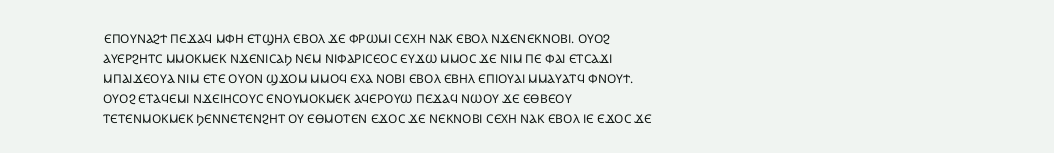ⲈⲠⲞⲨⲚⲀϨϮ ⲠⲈϪⲀϤ ⲘⲪⲎ ⲈⲦϢⲎⲖ ⲈⲂⲞⲖ ϪⲈ ⲪⲢⲰⲘⲒ ⲤⲈⲬⲎ ⲚⲀⲔ ⲈⲂⲞⲖ ⲚϪⲈⲚⲈⲔⲚⲞⲂⲒ. ⲞⲨⲞϨ ⲀⲨⲈⲢϨⲎⲦⲤ ⲘⲘⲞⲔⲘⲈⲔ ⲚϪⲈⲚⲒⲤⲀϦ ⲚⲈⲘ ⲚⲒⲪⲀⲢⲒⲤⲈⲞⲤ ⲈⲨϪⲰ ⲘⲘⲞⲤ ϪⲈ ⲚⲒⲘ ⲠⲈ ⲪⲀⲒ ⲈⲦⲤⲀϪⲒ ⲘⲠⲀⲒϪⲈⲞⲨⲀ ⲚⲒⲘ ⲈⲦⲈ ⲞⲨⲞⲚ ϢϪⲞⲘ ⲘⲘⲞϤ ⲈⲬⲀ ⲚⲞⲂⲒ ⲈⲂⲞⲖ ⲈⲂⲎⲖ ⲈⲠⲒⲞⲨⲀⲒ ⲘⲘⲀⲨⲀⲦϤ ⲪⲚⲞⲨϮ. ⲞⲨⲞϨ ⲈⲦⲀϤⲈⲘⲒ ⲚϪⲈⲒⲎⲤⲞⲨⲤ ⲈⲚⲞⲨⲘⲞⲔⲘⲈⲔ ⲀϤⲈⲢⲞⲨⲰ ⲠⲈϪⲀϤ ⲚⲰⲞⲨ ϪⲈ ⲈⲐⲂⲈⲞⲨ ⲦⲈⲦⲈⲚⲘⲞⲔⲘⲈⲔ ϦⲈⲚⲚⲈⲦⲈⲚϨⲎⲦ ⲞⲨ ⲈⲐⲘⲞⲦⲈⲚ ⲈϪⲞⲤ ϪⲈ ⲚⲈⲔⲚⲞⲂⲒ ⲤⲈⲬⲎ ⲚⲀⲔ ⲈⲂⲞⲖ ⲒⲈ ⲈϪⲞⲤ ϪⲈ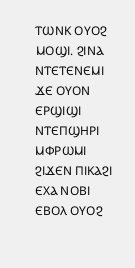ⲦⲰⲚⲔ ⲞⲨⲞϨ ⲘⲞϢⲒ. ϨⲒⲚⲀ ⲚⲦⲈⲦⲈⲚⲈⲘⲒ ϪⲈ ⲞⲨⲞⲚ ⲈⲢϢⲒϢⲒ ⲚⲦⲈⲠϢⲎⲢⲒ ⲘⲪⲢⲰⲘⲒ ϨⲒϪⲈⲚ ⲠⲒⲔⲀϨⲒ ⲈⲬⲀ ⲚⲞⲂⲒ ⲈⲂⲞⲖ ⲞⲨⲞϨ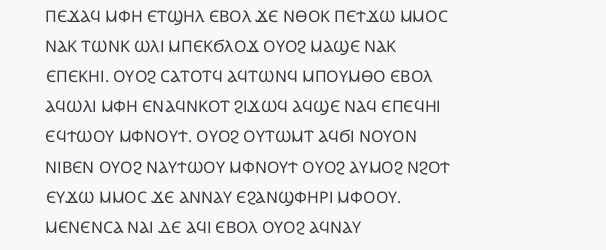ⲠⲈϪⲀϤ ⲘⲪⲎ ⲈⲦϢⲎⲖ ⲈⲂⲞⲖ ϪⲈ ⲚⲐⲞⲔ ⲠⲈϮϪⲰ ⲘⲘⲞⲤ ⲚⲀⲔ ⲦⲰⲚⲔ ⲰⲖⲒ ⲘⲠⲈⲔϬⲖⲞϪ ⲞⲨⲞϨ ⲘⲀϢⲈ ⲚⲀⲔ ⲈⲠⲈⲔⲎⲒ. ⲞⲨⲞϨ ⲤⲀⲦⲞⲦϤ ⲀϤⲦⲰⲚϤ ⲘⲠⲞⲨⲘⲐⲞ ⲈⲂⲞⲖ ⲀϤⲰⲖⲒ ⲘⲪⲎ ⲈⲚⲀϤⲚⲔⲞⲦ ϨⲒϪⲰϤ ⲀϤϢⲈ ⲚⲀϤ ⲈⲠⲈϤⲎⲒ ⲈϤϮⲰⲞⲨ ⲘⲪⲚⲞⲨϮ. ⲞⲨⲞϨ ⲞⲨⲦⲰⲘⲦ ⲀϤϬⲒ ⲚⲞⲨⲞⲚ ⲚⲒⲂⲈⲚ ⲞⲨⲞϨ ⲚⲀⲨϮⲰⲞⲨ ⲘⲪⲚⲞⲨϮ ⲞⲨⲞϨ ⲀⲨⲘⲞϨ ⲚϨⲞϮ ⲈⲨϪⲰ ⲘⲘⲞⲤ ϪⲈ ⲀⲚⲚⲀⲨ ⲈϨⲀⲚϢⲪⲎⲢⲒ ⲘⲪⲞⲞⲨ. ⲘⲈⲚⲈⲚⲤⲀ ⲚⲀⲒ ⲆⲈ ⲀϤⲒ ⲈⲂⲞⲖ ⲞⲨⲞϨ ⲀϤⲚⲀⲨ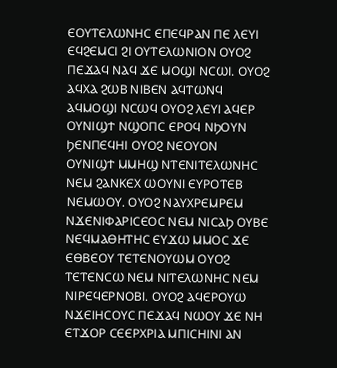ⲈⲞⲨⲦⲈⲖⲰⲚⲎⲤ ⲈⲠⲈϤⲢⲀⲚ ⲠⲈ ⲖⲈⲨⲒ ⲈϤϨⲈⲘⲤⲒ ϨⲒ ⲞⲨⲦⲈⲖⲰⲚⲒⲞⲚ ⲞⲨⲞϨ ⲠⲈϪⲀϤ ⲚⲀϤ ϪⲈ ⲘⲞϢⲒ ⲚⲤⲰⲒ. ⲞⲨⲞϨ ⲀϤⲬⲀ ϨⲰⲂ ⲚⲒⲂⲈⲚ ⲀϤⲦⲰⲚϤ ⲀϤⲘⲞϢⲒ ⲚⲤⲰϤ ⲞⲨⲞϨ ⲖⲈⲨⲒ ⲀϤⲈⲢ ⲞⲨⲚⲒϢϮ ⲚϢⲞⲠⲤ ⲈⲢⲞϤ ⲚϦⲞⲨⲚ ϦⲈⲚⲠⲈϤⲎⲒ ⲞⲨⲞϨ ⲚⲈⲞⲨⲞⲚ ⲞⲨⲚⲒϢϮ ⲘⲘⲎϢ ⲚⲦⲈⲚⲒⲦⲈⲖⲰⲚⲎⲤ ⲚⲈⲘ ϨⲀⲚⲔⲈⲬ ⲰⲞⲨⲚⲒ ⲈⲨⲢⲞⲦⲈⲂ ⲚⲈⲘⲰⲞⲨ. ⲞⲨⲞϨ ⲚⲀⲨⲬⲢⲈⲘⲢⲈⲘ ⲚϪⲈⲚⲒⲪⲀⲢⲒⲤⲈⲞⲤ ⲚⲈⲘ ⲚⲒⲤⲀϦ ⲞⲨⲂⲈ ⲚⲈϤⲘⲀⲐⲎⲦⲎⲤ ⲈⲨϪⲰ ⲘⲘⲞⲤ ϪⲈ ⲈⲐⲂⲈⲞⲨ ⲦⲈⲦⲈⲚⲞⲨⲰⲘ ⲞⲨⲞϨ ⲦⲈⲦⲈⲚⲤⲰ ⲚⲈⲘ ⲚⲒⲦⲈⲖⲰⲚⲎⲤ ⲚⲈⲘ ⲚⲒⲢⲈϤⲈⲢⲚⲞⲂⲒ. ⲞⲨⲞϨ ⲀϤⲈⲢⲞⲨⲰ ⲚϪⲈⲒⲎⲤⲞⲨⲤ ⲠⲈϪⲀϤ ⲚⲰⲞⲨ ϪⲈ ⲚⲎ ⲈⲦϪⲞⲢ ⲤⲈⲈⲢⲬⲢⲒⲀ ⲘⲠⲒⲤⲎⲒⲚⲒ ⲀⲚ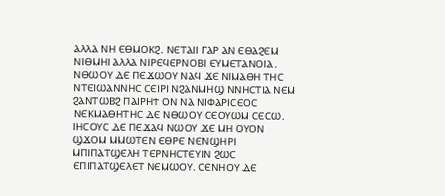ⲀⲖⲖⲀ ⲚⲎ ⲈⲐⲘⲞⲔϨ. ⲚⲈⲦⲀⲒⲒ ⲄⲀⲢ ⲀⲚ ⲈⲐⲀϨⲈⲘ ⲚⲒⲐⲘⲎⲒ ⲀⲖⲖⲀ ⲚⲒⲢⲈϤⲈⲢⲚⲞⲂⲒ ⲈⲨⲘⲈⲦⲀⲚⲞⲒⲀ. ⲚⲐⲰⲞⲨ ⲆⲈ ⲠⲈϪⲰⲞⲨ ⲚⲀϤ ϪⲈ ⲚⲒⲘⲀⲐⲎ ⲦⲎⲤ ⲚⲦⲈⲒⲰⲀⲚⲚⲎⲤ ⲤⲈⲒⲢⲒ ⲚϨⲀⲚⲘⲎϢ ⲚⲚⲎⲤⲦⲒⲀ ⲚⲈⲘ ϨⲀⲚⲦⲰⲂϨ ⲠⲀⲒⲢⲎϮ ⲞⲚ ⲚⲀ ⲚⲒⲪⲀⲢⲒⲤⲈⲞⲤ ⲚⲈⲔⲘⲀⲐⲎⲦⲎⲤ ⲆⲈ ⲚⲐⲰⲞⲨ ⲤⲈⲞⲨⲰⲘ ⲤⲈⲤⲰ. ⲒⲎⲤⲞⲨⲤ ⲆⲈ ⲠⲈϪⲀϤ ⲚⲰⲞⲨ ϪⲈ ⲘⲎ ⲞⲨⲞⲚ ϢϪⲞⲘ ⲘⲘⲰⲦⲈⲚ ⲈⲐⲢⲈ ⲚⲈⲚϢⲎⲢⲒ ⲘⲠⲒⲠⲀⲦϢⲈⲖⲎ ⲦⲈⲢⲚⲎⲤⲦⲈⲨⲒⲚ ϨⲰⲤ ⲈⲠⲒⲠⲀⲦϢⲈⲖⲈⲦ ⲚⲈⲘⲰⲞⲨ. ⲤⲈⲚⲎⲞⲨ ⲆⲈ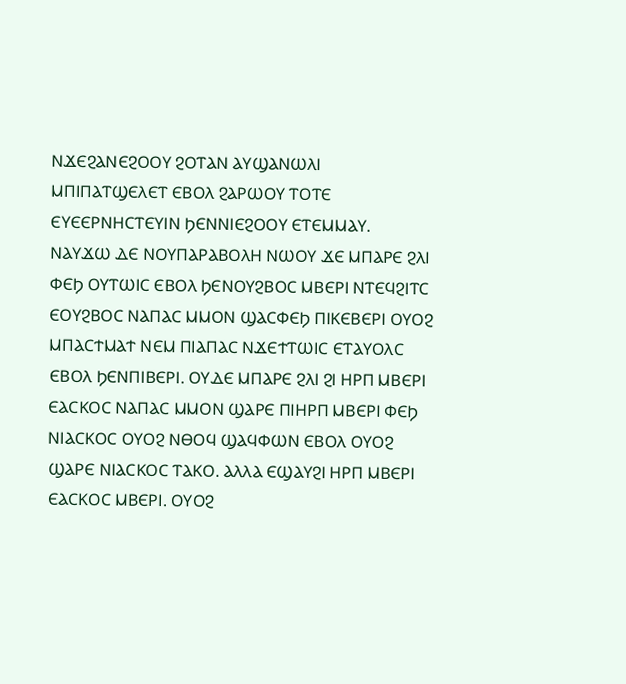ⲚϪⲈϨⲀⲚⲈϨⲞⲞⲨ ϨⲞⲦⲀⲚ ⲀⲨϢⲀⲚⲰⲖⲒ ⲘⲠⲒⲠⲀⲦϢⲈⲖⲈⲦ ⲈⲂⲞⲖ ϨⲀⲢⲰⲞⲨ ⲦⲞⲦⲈ ⲈⲨⲈⲈⲢⲚⲎⲤⲦⲈⲨⲒⲚ ϦⲈⲚⲚⲒⲈϨⲞⲞⲨ ⲈⲦⲈⲘⲘⲀⲨ. ⲚⲀⲨϪⲰ ⲆⲈ ⲚⲞⲨⲠⲀⲢⲀⲂⲞⲖⲎ ⲚⲰⲞⲨ ϪⲈ ⲘⲠⲀⲢⲈ ϨⲖⲒ ⲪⲈϦ ⲞⲨⲦⲰⲒⲤ ⲈⲂⲞⲖ ϦⲈⲚⲞⲨϨⲂⲞⲤ ⲘⲂⲈⲢⲒ ⲚⲦⲈϤϨⲒⲦⲤ ⲈⲞⲨϨⲂⲞⲤ ⲚⲀⲠⲀⲤ ⲘⲘⲞⲚ ϢⲀⲤⲪⲈϦ ⲠⲒⲔⲈⲂⲈⲢⲒ ⲞⲨⲞϨ ⲘⲠⲀⲤϮⲘⲀϮ ⲚⲈⲘ ⲠⲒⲀⲠⲀⲤ ⲚϪⲈϮⲦⲰⲒⲤ ⲈⲦⲀⲨⲞⲖⲤ ⲈⲂⲞⲖ ϦⲈⲚⲠⲒⲂⲈⲢⲒ. ⲞⲨⲆⲈ ⲘⲠⲀⲢⲈ ϨⲖⲒ ϨⲒ ⲎⲢⲠ ⲘⲂⲈⲢⲒ ⲈⲀⲤⲔⲞⲤ ⲚⲀⲠⲀⲤ ⲘⲘⲞⲚ ϢⲀⲢⲈ ⲠⲒⲎⲢⲠ ⲘⲂⲈⲢⲒ ⲪⲈϦ ⲚⲒⲀⲤⲔⲞⲤ ⲞⲨⲞϨ ⲚⲐⲞϤ ϢⲀϤⲪⲰⲚ ⲈⲂⲞⲖ ⲞⲨⲞϨ ϢⲀⲢⲈ ⲚⲒⲀⲤⲔⲞⲤ ⲦⲀⲔⲞ. ⲀⲖⲖⲀ ⲈϢⲀⲨϨⲒ ⲎⲢⲠ ⲘⲂⲈⲢⲒ ⲈⲀⲤⲔⲞⲤ ⲘⲂⲈⲢⲒ. ⲞⲨⲞϨ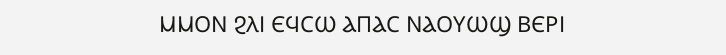ⲘⲘⲞⲚ ϨⲖⲒ ⲈϤⲤⲰ ⲀⲠⲀⲤ ⲚⲀⲞⲨⲰϢ ⲂⲈⲢⲒ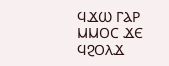ϤϪⲰ ⲄⲀⲢ ⲘⲘⲞⲤ ϪⲈ ϤϨⲞⲖϪ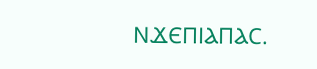ⲚϪⲈⲠⲒⲀⲠⲀⲤ.